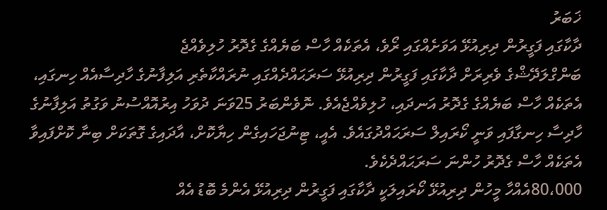ޚަބަރު
ދާކާގައި ފަގީރުން ދިރިއުޅޭ އަވަށެއްގައި ރޯވެ، އެތަކެއް ހާސް ބަޔެއްގެ ގެދޮރު ހުލިވެއްޖެ
ބަންގްލަދޭޝްގެ ވެރިރަށް ދާކާގައި ފަގީރުން ދިރިއުޅޭ ސަރަޙައްދެއްގައި ނުރައްކާތެރި އަލިފާނުގެ ހާދިސާއެއް ހިނގައި، އެތަކެއް ހާސް ބަޔެއްގެ ގެދޮރު އަނދައި، ހުލިވެއްޖެއެވެ. ނޮވެންބަރު 25ވަނަ ދުވަހު އިރުއޮއްސުނު ވަގުތު އަލިފާނުގެ ހާދިސާ ހިނގާފައި ވަނީ ކޯރައިލް ސަރަޙައްދުގައެވެ. އެއީ، ޓިނުޖަހައިގެން ހިޔާކޮށް، އާދައިގެ ގޮތަކަށް ބިނާ ކޮށްފައިވާ އެތަކެއް ހާސް ގެދޮރު ހުންނަ ސަރަޙައްދެކެވެ.
80،000އެއްހާ މީހުން ދިރިއުޅޭ ކޯރައިލަކީ ދާކާގައި ފަގީރުން ދިރިއުޅޭ އެންމެ ބޮޑު އެއް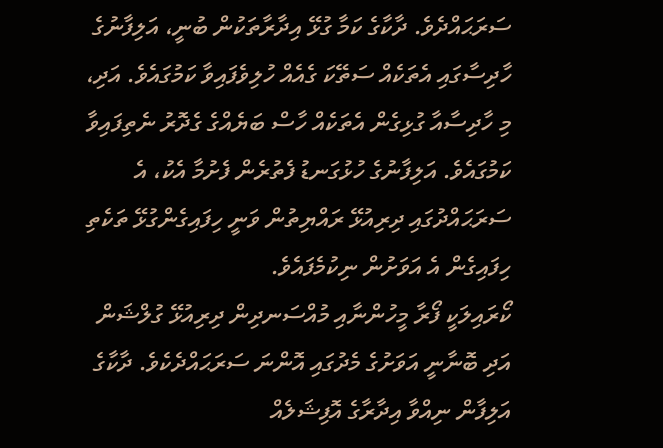ސަރަޙައްދެވެ. ދާކާގެ ކަމާ ގުޅޭ އިދާރާތަކުން ބުނީ، އަލިފާނުގެ ހާދިސާގައި އެތަކެއް ސަތޭކަ ގެއެއް ހުލިވެފައިވާ ކަމުގައެވެ. އަދި، މި ހާދިސާއާ ގުޅިގެން އެތަކެއް ހާސް ބަޔެއްގެ ގެދޮރު ނެތިފައިވާ ކަމުގައެވެ. އަލިފާނުގެ ހުޅުގަނޑު ފެތުރެން ފެށުމާ އެކު، އެ ސަރަޙައްދުގައި ދިރިއުޅޭ ރައްޔިތުން ވަނީ ހިފައިގެންގުޅޭ ތަކެތި ހިފައިގެން އެ އަވަށުން ނިކުމެފައެވެ.
ކޯރައިލަކީ ފޯރާ މީހުންނާއި މުއްސަނދިން ދިރިއުޅޭ ގުލްޝަން އަދި ބޮނާނީ އަވަށުގެ މެދުގައި އޮންނަ ސަރަޙައްދެކެވެ. ދާކާގެ އަލިފާން ނިއްވާ އިދާރާގެ އޮފިޝަލެއް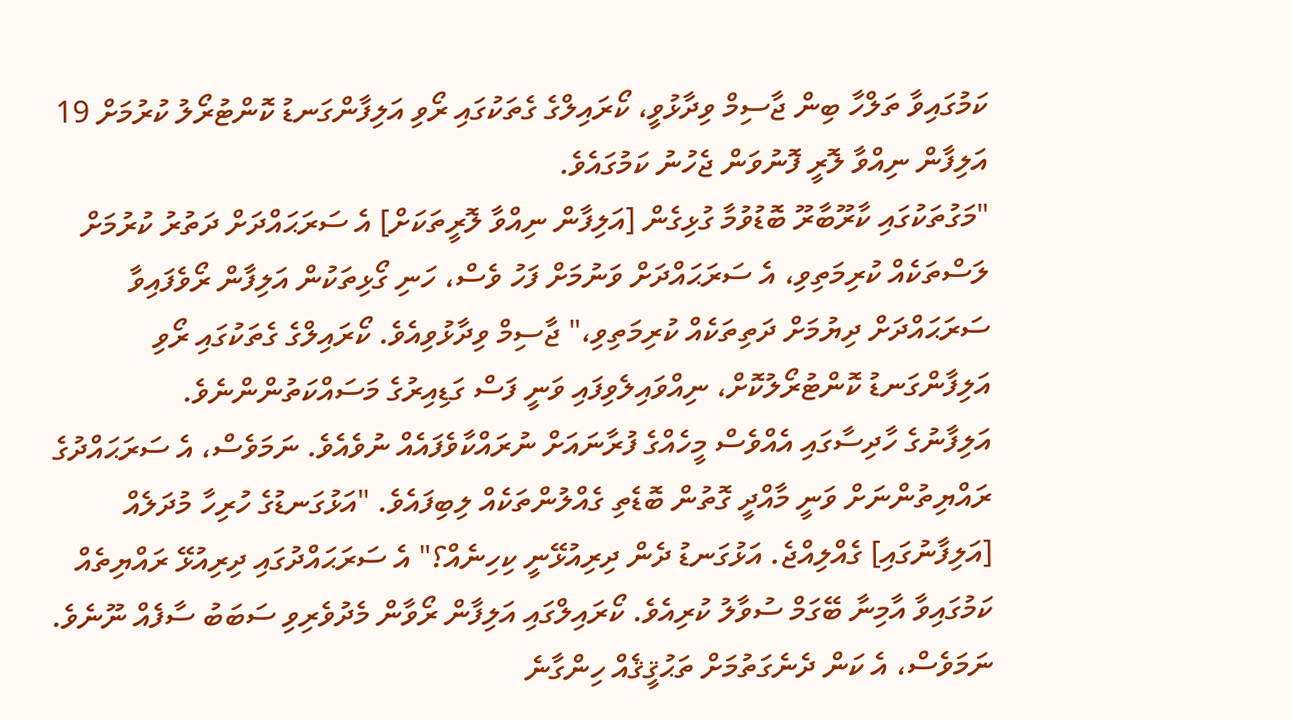ކަމުގައިވާ ތަލްހާ ބިން ޖާސިމް ވިދާޅުވީ، ކޯރައިލްގެ ގެތަކުގައި ރޯވި އަލިފާންގަނޑު ކޮންޓުރޯލު ކުރުމަށް 19 އަލިފާން ނިއްވާ ލޮރީ ފޮނުވަން ޖެހުނު ކަމުގައެވެ.
"މަގުތަކުގައި ކާރޫބާރޫ ބޮޑުވުމާ ގުޅިގެން [އަލިފާން ނިއްވާ ލޮރީތަކަށް] އެ ސަރަޙައްދަށް ދަތުރު ކުރުމަށް ލަސްތަކެއް ކުރިމަތިވި، އެ ސަރަޙައްދަށް ވަނުމަށް ފަހު ވެސް، ހަނި ގޯޅިތަކުން އަލިފާން ރޯވެފައިވާ ސަރަޙައްދަށް ދިޔުމަށް ދަތިތަކެއް ކުރިމަތިވި،" ޖާސިމް ވިދާޅުވިއެވެ. ކޯރައިލްގެ ގެތަކުގައި ރޯވި އަލިފާންގަނޑު ކޮންޓުރޯލުކޮށް، ނިއްވައިލެވިފައި ވަނީ ފަސް ގަޑިއިރުގެ މަސައްކަތުންންނެވެ.
އަލިފާނުގެ ހާދިސާގައި އެއްވެސް މީހެއްގެ ފުރާނައަށް ނުރައްކާވެފައެއް ނުވެއެވެ. ނަމަވެސް، އެ ސަރަޙައްދުގެ ރައްޔިތުންނަށް ވަނީ މާއްދީ ގޮތުން ބޮޑެތި ގެއްލުންތަކެއް ލިބިފައެވެ. "އަޅުގަނޑުގެ ހުރިހާ މުދަލެއް [އަލިފާނުގައި] ގެއްލިއްޖެ. އަޅުގަނޑު ދެން ދިރިއުޅޭނީ ކިހިނެއް؟" އެ ސަރަޙައްދުގައި ދިރިއުޅޭ ރައްޔިތެއް ކަމުގައިވާ އާމިނާ ބޭގަމް ސުވާލު ކުރިއެވެ. ކޯރައިލްގައި އަލިފާން ރޯވާން މެދުވެރިވި ސަބަބު ސާފެއް ނޫނެވެ. ނަމަވެސް، އެ ކަން ދެނެގަތުމަށް ތަޙުޤީޤެއް ހިންގާނެ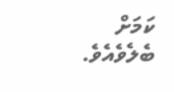ކަމަށް ބެލެވެއެވެ.